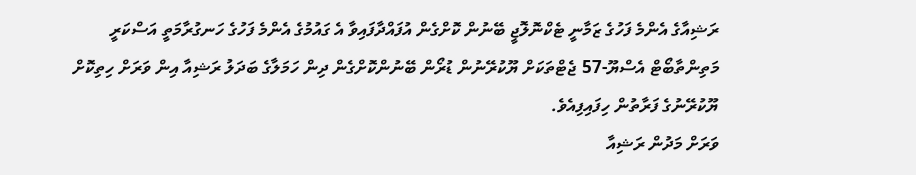ރަޝިއާގެ އެންމެ ފަހުގެ ޒަމާނީ ޓެކްނޮލޮޖީ ބޭނުން ކޮށްގެން އުފައްދާފައިވާ އެ ގައުމުގެ އެންމެ ފަހުގެ ހަނގުރާމަތީ އަސްކަރީ މަތިންތާބޯޓް އެސްޔޫ-57 ޖެޓްތަކަށް ޔޫކުރޭނުން ޑުރޯން ބޭނުންކޮށްގެން ދިން ހަމަލާގެ ބަދަލު ރަޝިއާ އިން ވަރަށް ހިތިކޮށް ޔޫކުރޭނުގެ ފަރާތުން ހިފައިފިއެވެ.
ވަރަށް މަދުން ރަޝިއާ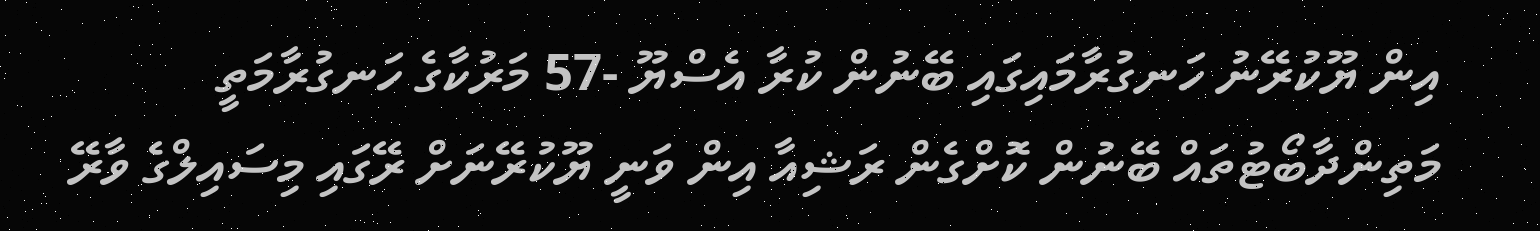އިން ޔޫކުރޭނު ހަނގުރާމައިގައި ބޭނުން ކުރާ އެސްޔޫ -57 މަރުކާގެ ހަނގުރާމަތީ މަތިންދާބޯޓުތައް ބޭނުން ކޮށްގެން ރަޝިއާ އިން ވަނީ ޔޫކުރޭނަށް ރޭގައި މިސައިލްގެ ވާރޭ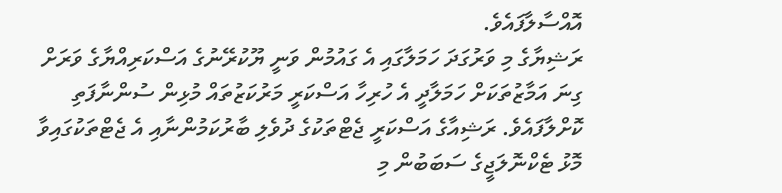އޮއްސާލާފައެވެ.
ރަޝިޔާގެ މި ވަރުގަދަ ހަމަލާގައި އެ ގައުމުން ވަނީ ޔޫކުރޭނުގެ އަސްކަރިއްޔާގެ ވަރަށް ގިނަ އަމާޒުތަކަށް ހަމަލާދީ އެ ހުރިހާ އަސްކަރީ މަރުކަޒުތައް މުޅިން ސުންނާފަތި ކޮށްލާފައެވެ. ރަޝިއާގެ އަސްކަރީ ޖެޓްތަކުގެ ދުވެލި ބާރުކަމުންނާއި އެ ޖެޓްތަކުގައިވާ މޮޅު ޓެކްނޮލަޖީގެ ސަބަބުން މި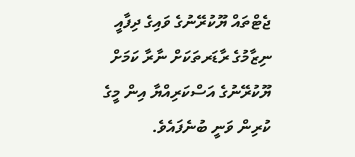ޖެޓްތައް ޔޫކުރޭނުގެ ވައިގެ ދިފާއީ ނިޒާމުގެ ރާޑަރތަކަށް ނާރާ ކަމަށް ޔޫކުރޭނުގެ އަސްކަރިއްޔާ އިން މީގެ ކުރިން ވަނީ ބުނެފައެވެ.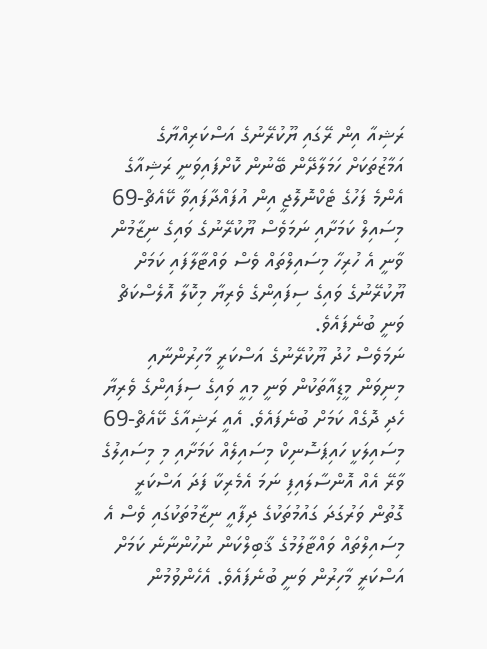ރަޝިއާ އިން ރޭގައި ޔޫކުރޭނުގެ އަސްކަރިއްޔާގެ އަމާޒުތަކަށް ހަމަލާދޭން ބޭނުން ކޮށްފައިވަނީ ރަޝިއާގެ އެންމެ ފަހުގެ ޓެކްނޮލޮޖީ އިން އުފައްދާފައިވާ ކޭއެޗް-69 މިސައިލް ކަމަށާއި ނަމަވެސް ޔޫކުރޭނުގެ ވައިގެ ނިޒާމުން ވާނީ އެ ހުރިހާ މިސައިލްތައް ވެސް ވައްޓާލާފައި ކަމަށް ޔޫކުރޭނުގެ ވައިގެ ސިފައިންގެ ވެރިޔާ މިކޮލާ އޮލެސްކަޗް ވަނީ ބުނެފައެވެ.
ނަމަވެސް ހުދު ޔޫކުރޭނުގެ އަސްކަރީ މާހިރުންނާއި މިނިވަން މީޑިއާތަކުން ވަނީ މިއީ ވައިގެ ސިފައިންގެ ވެރިޔާ ހެދި ދޮގެއް ކަމަށް ބުނެފައެވެ. އެއީ ރަޝިއާގެ ކޭއެޗް-69 މިސައިލަކީ ހައިޕަސޮނިކް މިސައިލެއް ކަމަށާއި މި މިސައިލުގެ ވާރޭ އެއް އޮންސާލައިފި ނަމަ އެމެރިކާ ފަދަ އަސްކަރީ ގޮތުން ވަރުގަދަ ގައުމުތަކުގެ ދިފާއީ ނިޒާމުތަކުގައި ވެސް އެ މިސައިލްތައް ވައްޓާލުމުގެ ޤާބިލްކަން ނުހުންނާނެ ކަމަށް އަސްކަރީ މާހިރުން ވަނީ ބުނެފައެވެ. އެހެންވުމުން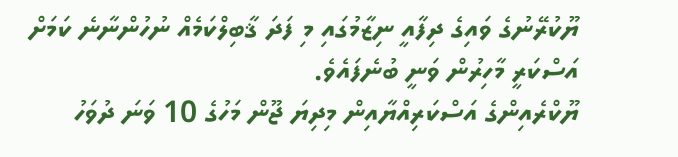ޔޫކުރޭނުގެ ވައިގެ ދިފާއީ ނިޒާމުގައި މި ފަދަ ޤާބިލްކަމެއް ނުހުންނާނެ ކަމަށް އަސްކަރީ މާހިރުން ވަނީ ބުނެފައެވެ.
ޔޫކްރެއިންގެ އަސްކަރިއްޔާއިން މިދިޔަ ޖޫން މަހުގެ 10 ވަނަ ދުވަހު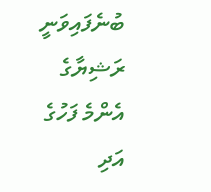ބުނެފައިވަނީ ރަޝިޔާގެ އެންމެ ފަހުގެ އަދި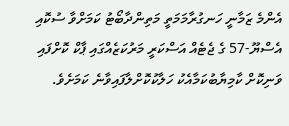އެންމެ ޒަމާނީ ހަނގުރާމަމަތީ މަތިންދާބޯޓު ކަމަށްވާ ސުކޮއި އެސްޔޫ-57 ގެ ޖެޓެއް އަސްކަރީ މަރުކަޒެއްގައި ޕާކް ކޮށްފައި ވަނިކޮށް ކާމިޔާބުކަމާއެކު ހަލާކުކޮށްލާފައިވާނެ ކަމަށެވެ.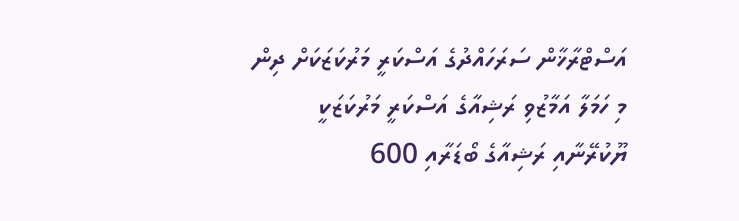އަސްޓްރާޚާން ސަރަހައްދުގެ އަސްކަރީ މަރުކަޒަކަށް ދިން މި ހަމަލާ އަމާޒުވި ރަޝިއާގެ އަސްކަރީ މަރުކަޒަކީ ޔޫކުރޭނާއި ރަޝިއާގެ ބޯޑަރާއި 600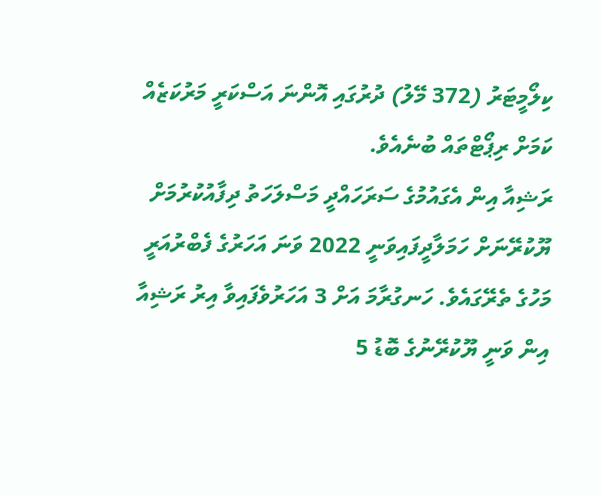ކިލޯމީޓަރު (372 މޭލު) ދުރުގައި އޮންނަ އަސްކަރީ މަރުކަޒެއް ކަމަށް ރިޕޯޓްތައް ބުނެއެވެ.
ރަޝިއާ އިން އެގައުމުގެ ސަރަހައްދީ މަސްލަހަތު ދިފާއުކުރުމަށް ޔޫކުރޭނަށް ހަމަލާދީފައިވަނީ 2022 ވަނަ އަހަރުގެ ފެބްރުއަރީ މަހުގެ ތެރޭގައެވެ. ހަނގުރާމަ އަށް 3 އަހަރުވެފައިވާ އިރު ރަޝިއާ އިން ވަނީ ޔޫކުރޭނުގެ ބޮޑު 5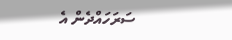ސަރަހައްދެން އެ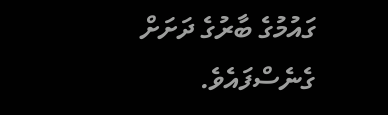ގައުމުގެ ބާރުގެ ދަށަށް ގެނެސްފައެވެ.